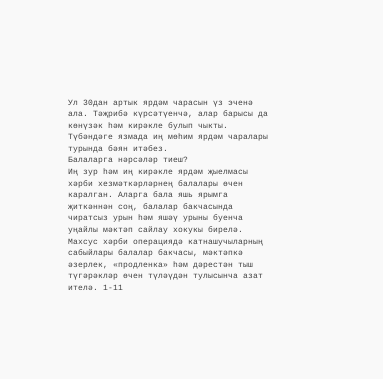Ул 30дан артык ярдәм чарасын үз эченә ала. Тәҗрибә күрсәтүенчә, алар барысы да көнүзәк һәм кирәкле булып чыкты. Түбәндәге язмада иң мөһим ярдәм чаралары турында бәян итәбез.
Балаларга нәрсәләр тиеш?
Иң зур һәм иң кирәкле ярдәм җыелмасы хәрби хезмәткәрләрнең балалары өчен каралган. Аларга бала яшь ярымга җиткәннән соң, балалар бакчасында чиратсыз урын һәм яшәү урыны буенча уңайлы мәктәп сайлау хокукы бирелә. Махсус хәрби операциядә катнашучыларның сабыйлары балалар бакчасы, мәктәпкә әзерлек, «продленка» һәм дәрестән тыш түгәрәкләр өчен түләүдән тулысынча азат ителә. 1-11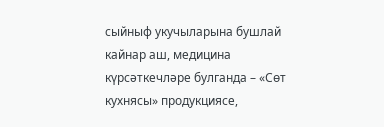сыйныф укучыларына бушлай кайнар аш, медицина күрсәткечләре булганда – «Сөт кухнясы» продукциясе,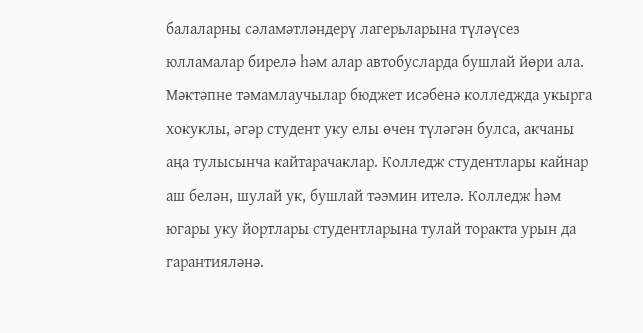балаларны сәламәтләндерү лагерьларына түләүсез юлламалар бирелә һәм алар автобусларда бушлай йөри ала. Мәктәпне тәмамлаучылар бюджет исәбенә колледжда укырга хокуклы, әгәр студент уку елы өчен түләгән булса, акчаны аңа тулысынча кайтарачаклар. Колледж студентлары кайнар аш белән, шулай ук, бушлай тәэмин ителә. Колледж һәм югары уку йортлары студентларына тулай торакта урын да гарантияләнә.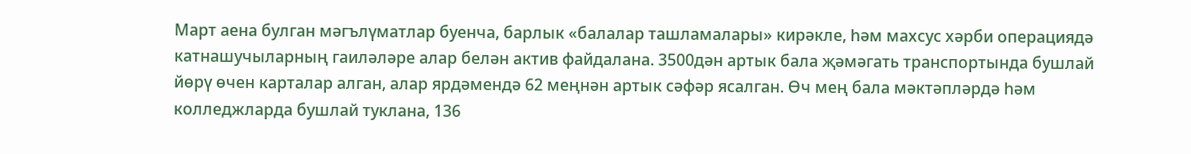Март аена булган мәгълүматлар буенча, барлык «балалар ташламалары» кирәкле, һәм махсус хәрби операциядә катнашучыларның гаиләләре алар белән актив файдалана. 3500дән артык бала җәмәгать транспортында бушлай йөрү өчен карталар алган, алар ярдәмендә 62 меңнән артык сәфәр ясалган. Өч мең бала мәктәпләрдә һәм колледжларда бушлай туклана, 136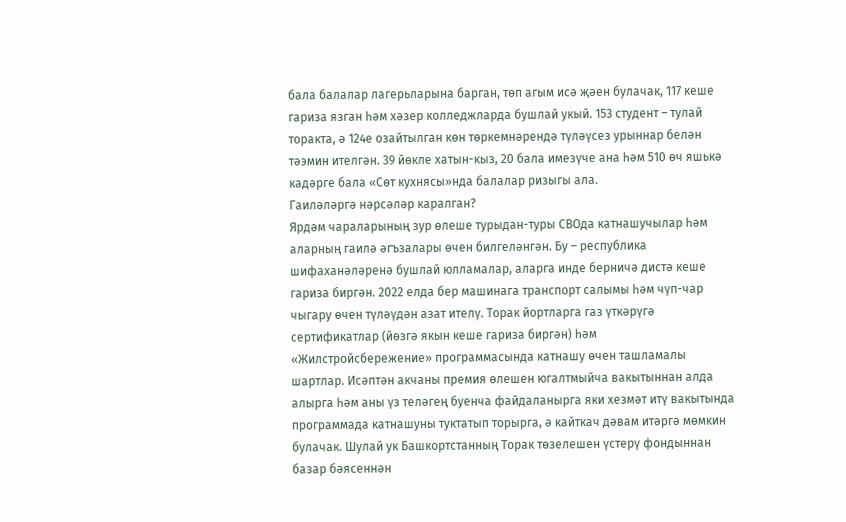бала балалар лагерьларына барган, төп агым исә җәен булачак, 117 кеше гариза язган һәм хәзер колледжларда бушлай укый. 153 студент – тулай торакта, ә 124е озайтылган көн төркемнәрендә түләүсез урыннар белән тәэмин ителгән. 39 йөкле хатын-кыз, 20 бала имезүче ана һәм 510 өч яшькә кадәрге бала «Сөт кухнясы»нда балалар ризыгы ала.
Гаиләләргә нәрсәләр каралган?
Ярдәм чараларының зур өлеше турыдан-туры СВОда катнашучылар һәм аларның гаилә әгъзалары өчен билгеләнгән. Бу – республика шифаханәләренә бушлай юлламалар, аларга инде берничә дистә кеше гариза биргән. 2022 елда бер машинага транспорт салымы һәм чүп-чар чыгару өчен түләүдән азат ителү. Торак йортларга газ үткәрүгә сертификатлар (йөзгә якын кеше гариза биргән) һәм «Жилстройсбережение» программасында катнашу өчен ташламалы шартлар. Исәптән акчаны премия өлешен югалтмыйча вакытыннан алда алырга һәм аны үз теләгең буенча файдаланырга яки хезмәт итү вакытында программада катнашуны туктатып торырга, ә кайткач дәвам итәргә мөмкин булачак. Шулай ук Башкортстанның Торак төзелешен үстерү фондыннан базар бәясеннән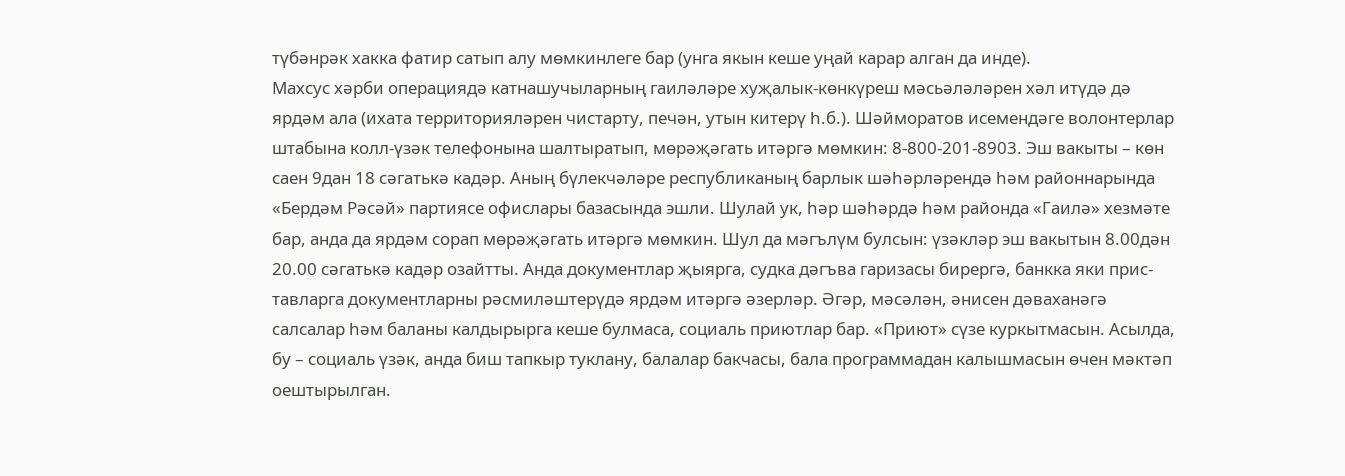түбәнрәк хакка фатир сатып алу мөмкинлеге бар (унга якын кеше уңай карар алган да инде).
Махсус хәрби операциядә катнашучыларның гаиләләре хуҗалык-көнкүреш мәсьәләләрен хәл итүдә дә ярдәм ала (ихата территорияләрен чистарту, печән, утын китерү һ.б.). Шәйморатов исемендәге волонтерлар штабына колл-үзәк телефонына шалтыратып, мөрәҗәгать итәргә мөмкин: 8-800-201-8903. Эш вакыты – көн саен 9дан 18 сәгатькә кадәр. Аның бүлекчәләре республиканың барлык шәһәрләрендә һәм районнарында «Бердәм Рәсәй» партиясе офислары базасында эшли. Шулай ук, һәр шәһәрдә һәм районда «Гаилә» хезмәте бар, анда да ярдәм сорап мөрәҗәгать итәргә мөмкин. Шул да мәгълүм булсын: үзәкләр эш вакытын 8.00дән 20.00 сәгатькә кадәр озайтты. Анда документлар җыярга, судка дәгъва гаризасы бирергә, банкка яки прис-тавларга документларны рәсмиләштерүдә ярдәм итәргә әзерләр. Әгәр, мәсәлән, әнисен дәваханәгә салсалар һәм баланы калдырырга кеше булмаса, социаль приютлар бар. «Приют» сүзе куркытмасын. Асылда, бу – социаль үзәк, анда биш тапкыр туклану, балалар бакчасы, бала программадан калышмасын өчен мәктәп оештырылган.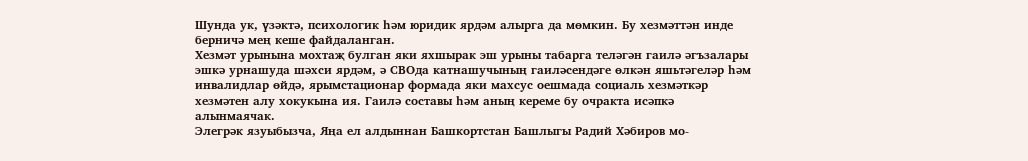Шунда ук, үзәктә, психологик һәм юридик ярдәм алырга да мөмкин. Бу хезмәттән инде берничә мең кеше файдаланган.
Хезмәт урынына мохтаҗ булган яки яхшырак эш урыны табарга теләгән гаилә әгъзалары эшкә урнашуда шәхси ярдәм, ә СВОда катнашучының гаиләсендәге өлкән яшьтәгеләр һәм инвалидлар өйдә, ярымстационар формада яки махсус оешмада социаль хезмәткәр хезмәтен алу хокукына ия. Гаилә составы һәм аның кереме бу очракта исәпкә алынмаячак.
Элегрәк язуыбызча, Яңа ел алдыннан Башкортстан Башлыгы Радий Хәбиров мо-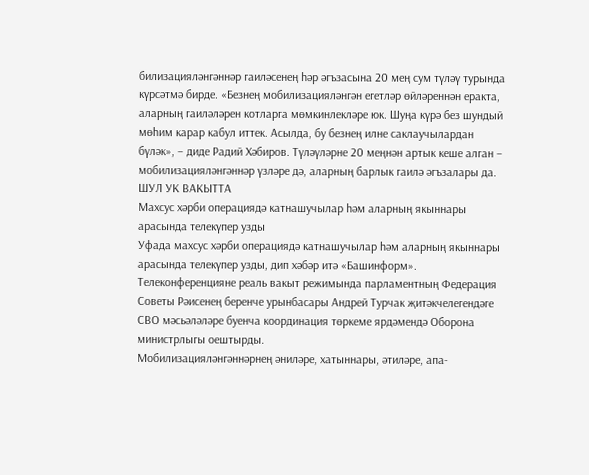билизацияләнгәннәр гаиләсенең һәр әгъзасына 20 мең сум түләү турында күрсәтмә бирде. «Безнең мобилизацияләнгән егетләр өйләреннән еракта, аларның гаиләләрен котларга мөмкинлекләре юк. Шуңа күрә без шундый мөһим карар кабул иттек. Асылда, бу безнең илне саклаучылардан бүләк», – диде Радий Хәбиров. Түләүләрне 20 меңнән артык кеше алган – мобилизацияләнгәннәр үзләре дә, аларның барлык гаилә әгъзалары да.
ШУЛ УК ВАКЫТТА
Махсус хәрби операциядә катнашучылар һәм аларның якыннары арасында телекүпер узды
Уфада махсус хәрби операциядә катнашучылар һәм аларның якыннары арасында телекүпер узды, дип хәбәр итә «Башинформ». Телеконференцияне реаль вакыт режимында парламентның Федерация Советы Рәисенең беренче урынбасары Андрей Турчак җитәкчелегендәге СВО мәсьәләләре буенча координация төркеме ярдәмендә Оборона министрлыгы оештырды.
Мобилизацияләнгәннәрнең әниләре, хатыннары, әтиләре, апа-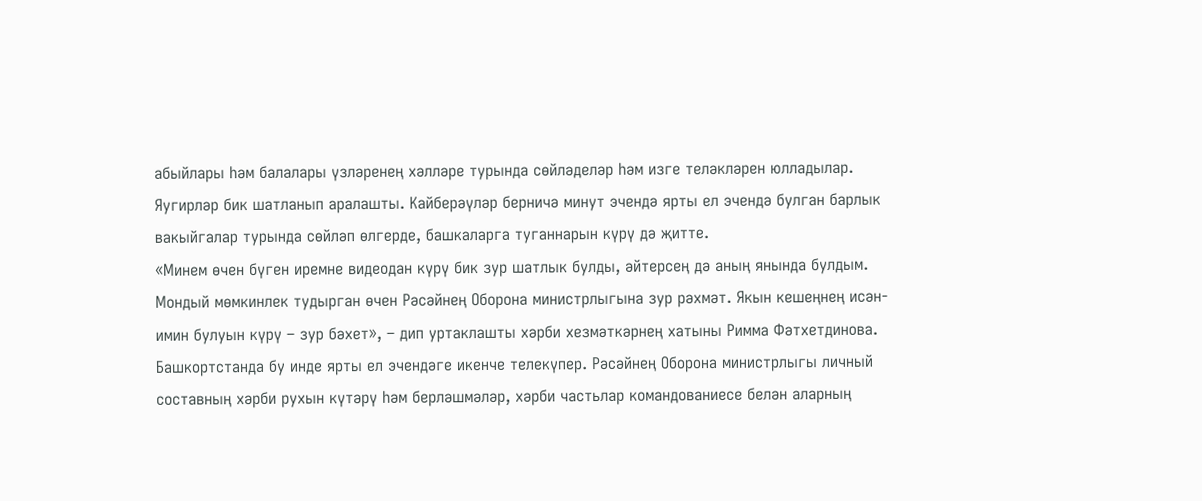абыйлары һәм балалары үзләренең хәлләре турында сөйләделәр һәм изге теләкләрен юлладылар. Яугирләр бик шатланып аралашты. Кайберәүләр берничә минут эчендә ярты ел эчендә булган барлык вакыйгалар турында сөйләп өлгерде, башкаларга туганнарын күрү дә җитте.
«Минем өчен бүген иремне видеодан күрү бик зур шатлык булды, әйтерсең дә аның янында булдым. Мондый мөмкинлек тудырган өчен Рәсәйнең Оборона министрлыгына зур рәхмәт. Якын кешеңнең исән-имин булуын күрү – зур бәхет», – дип уртаклашты хәрби хезмәткәрнең хатыны Римма Фәтхетдинова.
Башкортстанда бу инде ярты ел эчендәге икенче телекүпер. Рәсәйнең Оборона министрлыгы личный составның хәрби рухын күтәрү һәм берләшмәләр, хәрби частьлар командованиесе белән аларның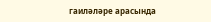гаиләләре арасында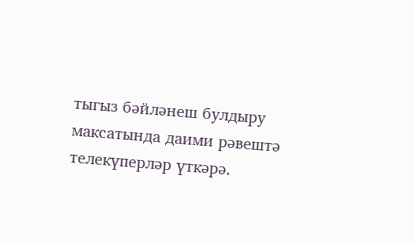тыгыз бәйләнеш булдыру максатында даими рәвештә телекүперләр үткәрә.